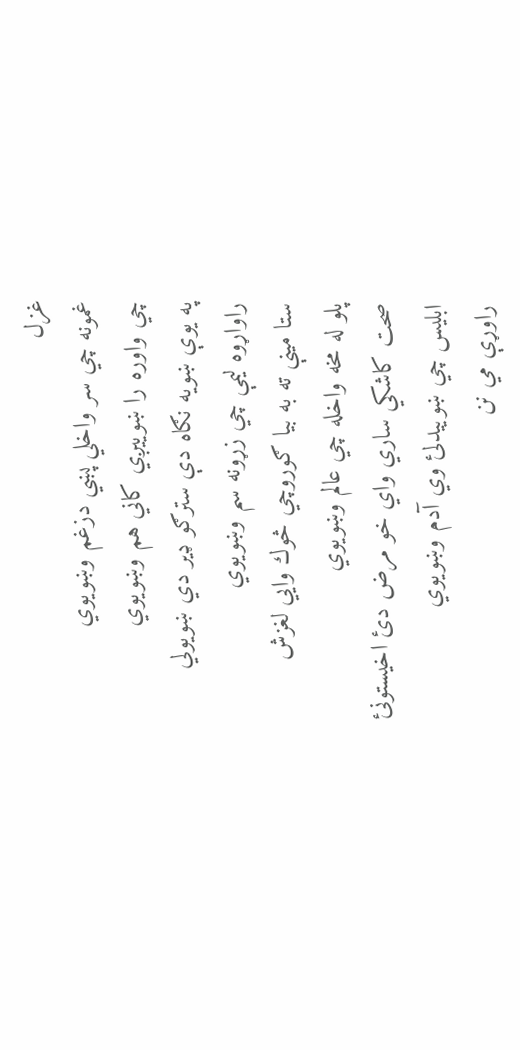غزل
غمونه چي سر واخلي پښي دزغم وښويوي
چي واوره را ښوييږي كاني هم وښويوي
په يوې ښويه نګاه دې سترګو ډير دي ښويولي
راواړوه ليمې چي زړونه سم وښويوي
ستا مينې ته به بيا ګوروچي څوك وايي لغزش
پلو له مخه واخله چي عالم وښويوي
صحت كاشكي ساري واي خو مرض دئ اخيستونئ
ابليس چي ښوييدلئ وي آدم وښويوي
راوړې مي نن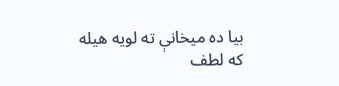بيا ده ميخانې ته لويه هيله
كه لطف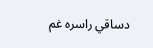دساقي راسره غم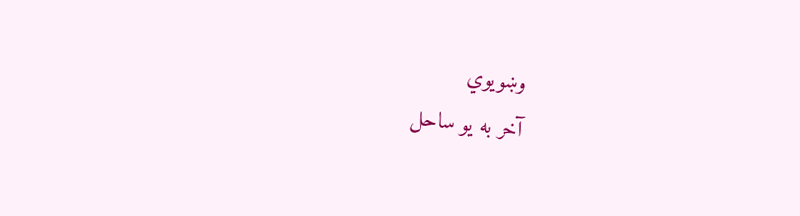وښويوي
آخر به يو ساحل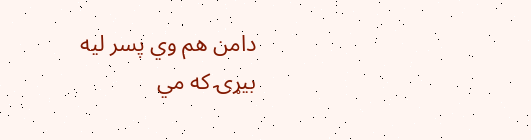دامن هم وي پسر ليه
بيړۍ كه مي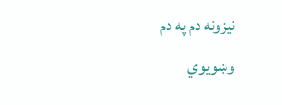نيزونه دم په دم وښويوي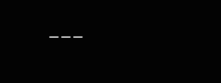---